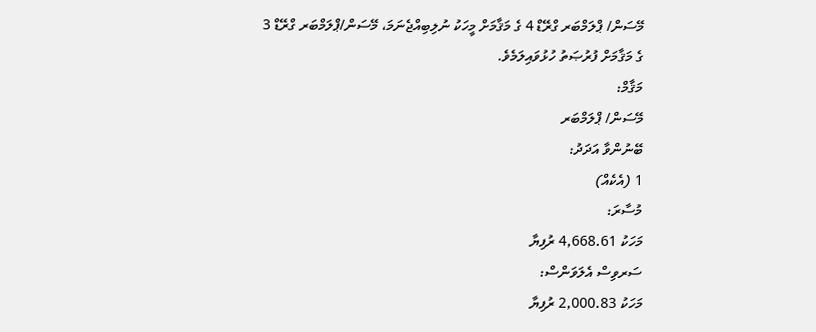މޭސަން/ ޕްލަމްބަރ ގްރޭޑް 4 ގެ މަޤާމަށް މީހަކު ނުލިބިއްޖެނަމަ، މޭސަން/ޕްލަމްބަރ ގްރޭޑް 3 ގެ މަޤާމަށް ފުރުޞަތު ހުޅުވައިލަމެވެ.
މަޤާމް:
މޭސަން/ ޕްލަމްބަރ
ބޭނުންވާ އަދަދު:
1 (އެކެއް)
މުސާރަ:
މަހަކު 4,668.61 ރުފިޔާ
ސަރވިސް އެލަވަންސް:
މަހަކު 2,000.83 ރުފިޔާ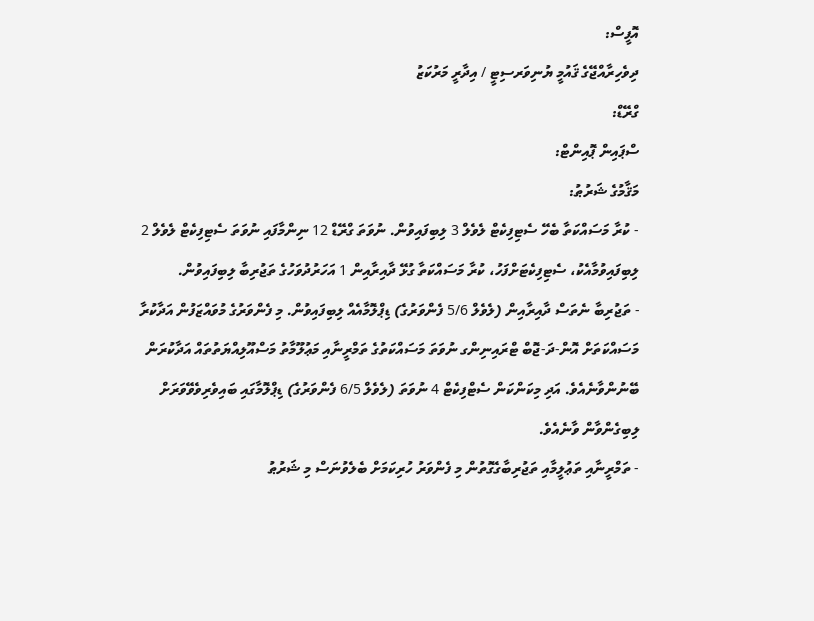އޮފީސް:
ދިވެހިރާއްޖޭގެ ޤައުމީ ޔުނިވަރސިޓީ / އިދާރީ މަރުކަޒު
ގްރޭޑް:
ސްޕައިން ޕޮއިންޓް:
މަޤާމުގެ ޝަރުޠު:
- ކުރާ މަސައްކަތާ ބެހޭ ސެޓިފިކެޓް ލެވެލް 3 ލިބިފައިވުން. ނުވަތަ ގްރޭޑް 12 ނިންމާފައި ނުވަތަ ސެޓިފިކެޓް ލެވެލް 2 ލިބިފައިވުމާއެކު، ސެޓިފިކެޓަށްފަހު، ކުރާ މަސައްކަތާ ގުޅޭ ދާއިރާއިން 1 އަހަރުދުވަހުގެ ތަޖުރިބާ ލިބިފައިވުން.
- ތަޖުރިބާ ނެތަސް ދާއިރާއިން (ލެވެލް 5/6 ފެންވަރުގެ) ޑިޕްލޮމާއެއް ލިބިފައިވުން. މި ފެންވަރުގެ މުވައްޒަފުން އަދާކުރާ މަސައްކަތަށް އޮން-ދަ-ޖޮބް ޓްރައިނިންގ ނުވަތަ މަސައްކަތުގެ ތަމްރީނާއި މަޢުލޫމާތު މަސްއޫލިއްޔަތުތައް އަދާކުރަން ބޭނުންވާނެއެވެ. އަދި މިކަންކަން ސެޓްފިކެޓް 4 ނުވަތަ (ލެވެލް 6/5 ފެންވަރުގެ) ޑިޕްލޮމާގައި ބައިވެރިވެވޭވަރަށް ލިބިގެންވާން ވާނެއެވެ.
- ތަމްރީނާއި ތަޢުލީމާއި ތަޖުރިބާގެގޮތުން މި ފެންވަރު ހުރިކަމަށް ބެލެވުނަސް މި ޝަރުޠު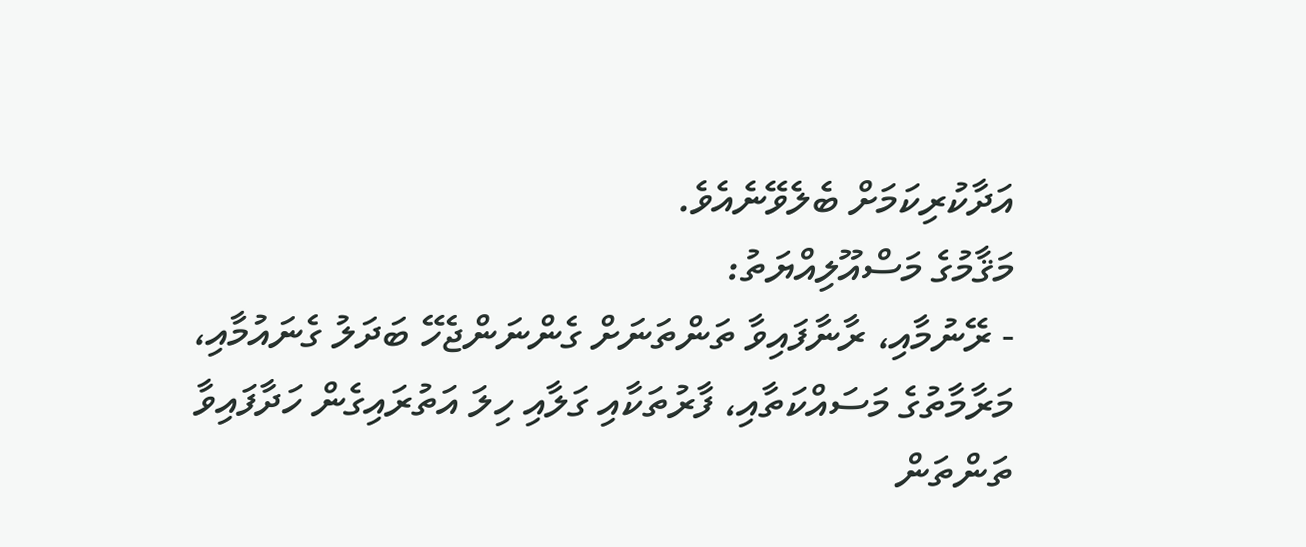އަދާކުރިކަމަށް ބެލެވޭނެއެވެ.
މަޤާމުގެ މަސްއޫލިއްޔަތު:
- ރޭނުމާއި، ރާނާފައިވާ ތަންތަނަށް ގެންނަންޖެހޭ ބަދަލު ގެނައުމާއި، މަރާމާތުގެ މަސައްކަތާއި، ފާރުތަކާއި ގަލާއި ހިލަ އަތުރައިގެން ހަދާފައިވާ ތަންތަން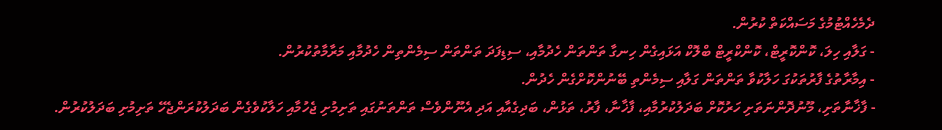ދެމެހެއްޓުމުގެ މަސައްކަތް ކުރުން.
- ގަލާއި ހިލަ، ކޮންކޮރީޓް، ކޮންކްރީޓް ބްލޮކް އަޅައިގެން ހިނގާ ތަންތަން ހެދުމާއި، ސިޑިފަދަ ތަންތަން ސިމެންތިން ހެދުމާއި މަރާމާތުކުރުން.
- އިމާރާތުގެ ފާރުތަކުގަ ހަލާކުވާ ތަންތަން ގަލާއި ސިމެންތި ބޭނުންކޮށްގެން ހެދުން.
- ފާޚާނާތަށި، މޫނުދޮންނަތަށި ހަރުކޮށް ބަދަލުކުރުމާއި، ފާޚާނާ، ފާރު، ތަޅުން، ބަދިގެއާއި އަދި އެނޫންވެސް ތަންތަނުގައި ތަށިމުށި ޖެހުމާއި ހަލާކުވެގެން ބަދަލުކުރަންޖެހޭ ތަށިމުށި ބަދަލުކުރުން.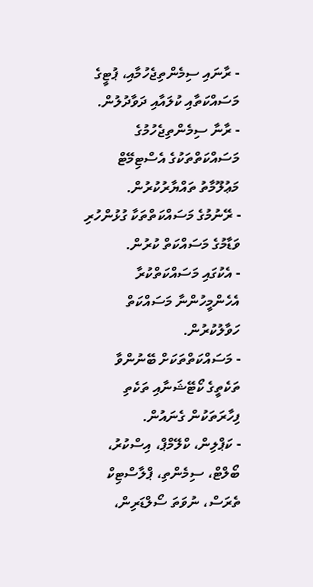- ރާނައި ސިމެންތިޖެހުމާއި، ޕުޓީގެ މަސައްކަތާއި ކުލައާއި ދަވާދުލުން.
- ރާނާ ސިމެންތިޖެހުމުގެ މަސައްކަތްތަކުގެ އެސްޓިމޭޓް މަޢުލޫމާތު ތައްޔާރުކުރުން.
- ރޭނުމުގެ މަސައްކަތްތަކާ ގުޅުންހުރި ވަޑާމުގެ މަސައްކަތް ކުރުން.
- އެކުގައި މަސައްކަތްކުރާ އެހެންމީހުންނާ މަސައްކަތް ހަވާލުކުރުން.
- މަސައްކަތްތަކަށް ބޭނުންވާ ތަކެތީގެ ކޯޓޭޝަނާއި ތަކެތި ފިހާރަތަކުން ގެނައުން.
- ކަޕްލިން، ކްލޭމްޕް، އިސްކުރު، ބޯލްޓް، ސިމެންތި، ޕްލާސްޓިކް ތެރަސް، ނުވަތަ ސޯލްޑަރިން،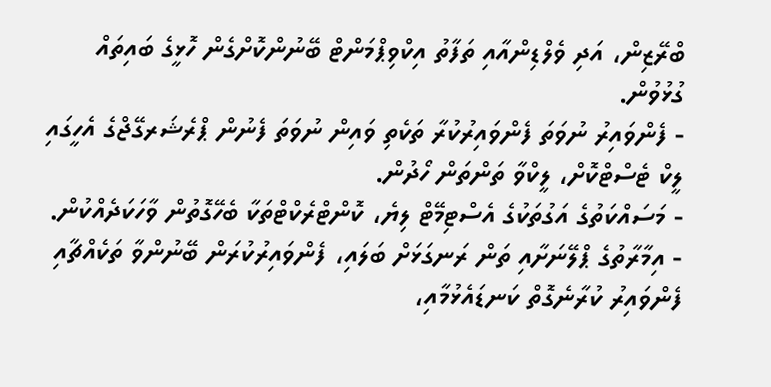ބްރޭޒިން، އަދި ވެލްޑިންއާއި ތަފާތު އިކްވިޕްމަންޓް ބޭނުންކޮށްގެން ހޮޅީގެ ބައިތައް ގުޅުވުން.
- ފެންވައިރު ނުވަތަ ފެންވައިރުކުރާ ތަކެތި ވައިން ނުވަތަ ފެނުން ޕްރެޝަރގޭޖްގެ އެހީގައި ލީކް ޓެސްޓްކޮށް، ލީކްވާ ތަންތަން ހޯދުން.
- މަސައްކަތުގެ އަގުތަކުގެ އެސްޓިމޭޓް ލިޔެ، ކޮންޓްރެކްޓްތަކާ ބެހޭގޮތުން ވާހަކަދެއްކުން.
- އިމާރާތުގެ ޕްލޭނަށާއި ތަން ރަނގަޅަށް ބަލައި، ފެންވައިރުކުރަން ބޭނުންވާ ތަކެއްޗާއި ފެންވައިރު ކުރާނެގޮތް ކަނޑައެޅުމާއި،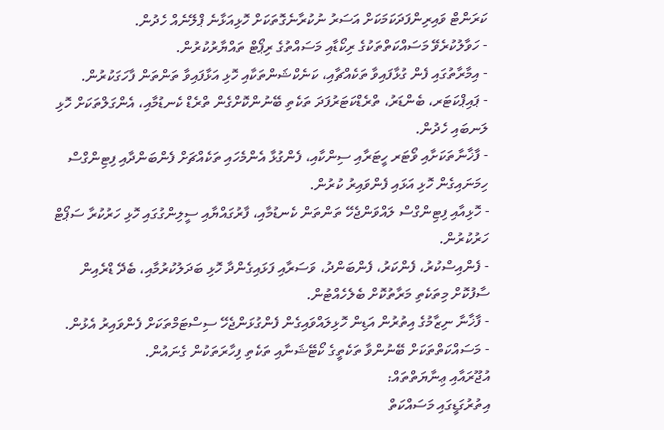ކަރަންޓް ވައިރިންފަދަކަމަކަށް އަސަރު ނުކުރާނެގޮތަކަށް ހޮޅިއަޅާނެ ޕްލޭނެއް ހެދުން.
- ހަވާލުކުރެވޭ މަސައްކަތްތަކުގެ ރިކޯޑާއި މަސައްތުގެ ރިޕޯޓް ތައްޔާރުކުރުން.
- އިމާރާތުގައި ފެން ގުޅާފައިވާ ތަކެއްޗާއި، ކަނެކްޝަންތަކާއި ހޮޅި އަޅާފައިވާ ތަންތަން ފާހަގަކުރުން.
- ޕައިޕްކަޓަރ، ބެންޑަރު، ތްރެޑްކަޓަރުފަދަ ތަކެތި ބޭނުންކޮށްގެން ތްރެޑް ކެނޑުމާއި، އެންގަލްތަކަށް ހޮޅި ލަނބައި ހެދުން.
- ފާޚާނާތަކަށާއި ވޯޓަރ ހީޓަރާއި ސިންކާއި، ފެންގުޅާ އެންމެހައި ތަކެއްޗަށް ފެންބަންދާއި ފިޓިންގްސް ހިމަނައިގެން ހޮޅި އަޅައި ފެންވައިރު ކުރުން.
- ހޮޅިއާއި ފިޓިންގްސް ލައްވަންޖެހޭ ތަންތަން ކެނޑުމާއި، ފާރުގައްޔާއި ސީލިންގުގައި ހޮޅި ހަރުކުރާ ސަޕޯޓް ހަރުކުރުން.
- ފެންއިސްކުރު، ފެންކަރު، ފެންބަންދު، ވަސަރާއި ފަޅައިގެންދާ ހޮޅި ބަދަލުކުރުމާއި، ބެދޭ ޑްރެއިން ސާފުކޮށް މިތަކެތި މަރާތުކޮށް ބެލެހެއްޓުން.
- ފާޚާނާ ނިޒާމުގެ އިތުރުން އަޑިން ހޮޅިލައްވައިގެން ފެންގުޅަންޖެހޭ ސިސްޓަމްތަކަށް ފެންވައިރު އެޅުން.
- މަސައްކަތްތަކަށް ބޭނުންވާ ތަކެތީގެ ކޯޓޭޝަނާއި ތަކެތި ފިހާރަތަކުން ގެނައުން.
އުޖޫރައާއި ޢިނާޔަތްތައް:
އިތުރުގަޑީގައި މަސައްކަތް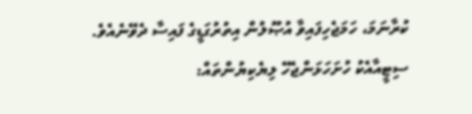ކުރާނަމަ، ހަމަޖެހިފައިވާ އުޞޫލުން އިތުރުގަޑީގެ ފައިސާ ދެވޭނެއެވެ.
ސިޓީއާއެކު ހުށަހަޅަންޖެހޭ ލިޔެކިޔުންތައް: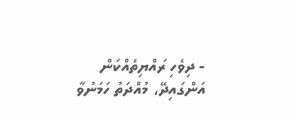- ދިވެހި ރައްޔިތެއްކަން އަންގައިދޭ، މުއްދަތު ހަމަނުވާ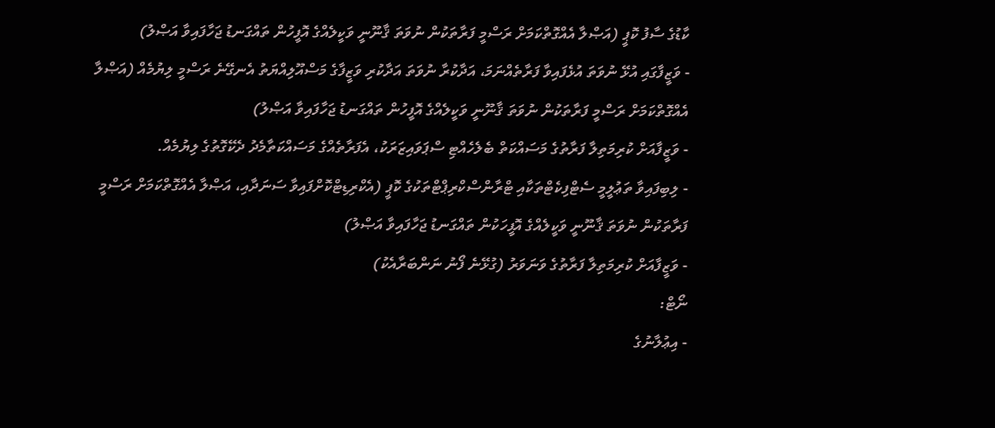ކާޑުގެ ސާފު ކޮޕީ (އަޞްލާ އެއްގޮތްކަމަށް ރަސްމީ ފަރާތަކުން ނުވަތަ ޤާނޫނީ ވަކީލެއްގެ އޮފީހުން ތައްގަނޑު ޖަހާފައިވާ އަޞްލު)
- ވަޒީފާގައި އުޅޭ ނުވަތަ އުޅެފައިވާ ފަރާތެއްނަމަ، އަދާކުރާ ނުވަތަ އަދާކުރި ވަޒީފާގެ މަސްއޫލިއްޔަތު އެނގޭނެ ރަސްމީ ލިޔުމެއް (އަޞްލާ އެއްގޮތްކަމަށް ރަސްމީ ފަރާތަކުން ނުވަތަ ޤާނޫނީ ވަކީލެއްގެ އޮފީހުން ތައްގަނޑު ޖަހާފައިވާ އަޞްލު)
- ވަޒީފާއަށް ކުރިމަތިލާ ފަރާތުގެ މަސައްކަތް ބެލެހެއްޓި ސްޕަވައިޒަރަކު، އެފަރާތެއްގެ މަސައްކަތާމެދު ދެކޭގޮތުގެ ލިޔުމެއް.
- ލިބިފައިވާ ތަޢުލީމީ ސެޓްފިކެޓްތަކާއި ޓްރާންސްކްރިޕްޓްތަކުގެ ކޮޕީ (އެކްރިޑިޓްކޮށްފައިވާ ސަނަދާއި، އަޞްލާ އެއްގޮތްކަމަށް ރަސްމީ ފަރާތަކުން ނުވަތަ ޤާނޫނީ ވަކީލެއްގެ އޮފީހަކުން ތައްގަނޑު ޖަހާފައިވާ އަޞްލު)
- ވަޒީފާއަށް ކުރިމަތިލާ ފަރާތުގެ ވަނަވަރު (ގުޅޭނެ ފޯނު ނަންބަރާއެކު)
ނޯޓް:
- އިޢުލާނުގެ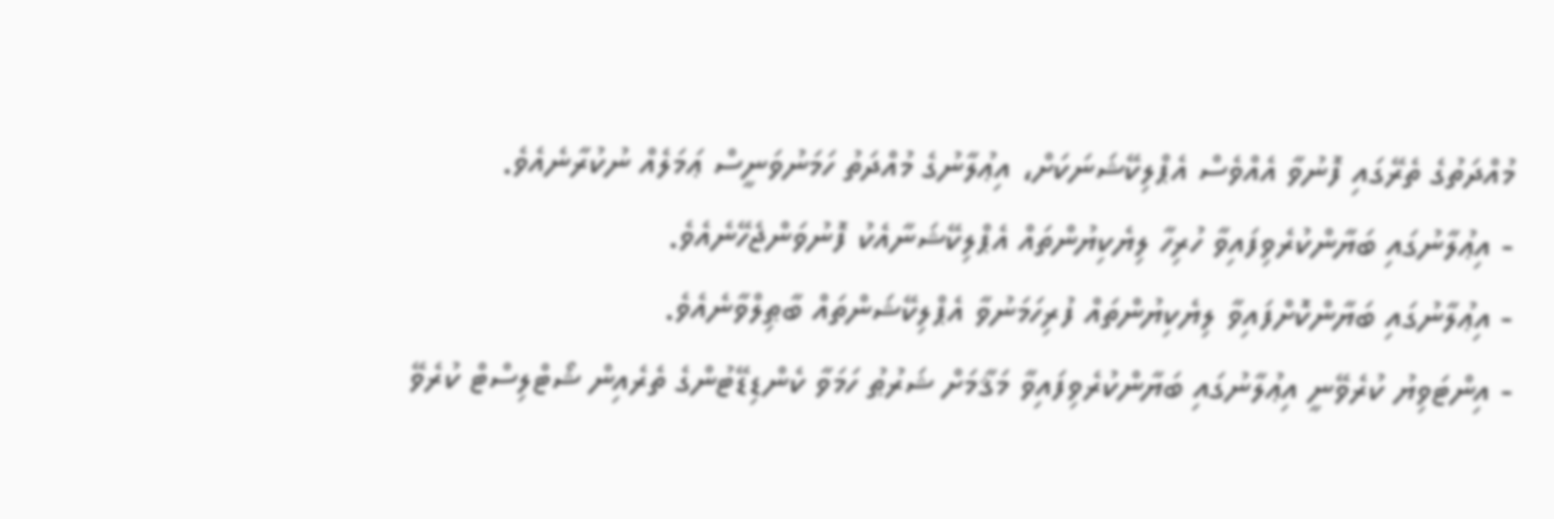މުއްދަތުގެ ތެރޭގައި ފޮނުވާ އެއްވެސް އެޕްލިކޭޝަނަކަށް، އިޢުލާނުގެ މުއްދަތު ހަމަނުވަނީސް ޢަމަލެއް ނުކުރާނެއެވެ.
- އިޢުލާނުގައި ބަޔާންކުރެވިފައިވާ ހުރިހާ ލިޔެކިޔުންތައް އެޕްލިކޭޝަނާއެކު ފޮނުވަންޖެހޭނެއެވެ.
- އިޢުލާނުގައި ބަޔާންކޮށްފައިވާ ލިޔެކިޔުންތައް ފުރިހަމަނުވާ އެޕްލިކޭޝަންތައް ބާޠިލްވާނެއެވެ.
- އިންޓަވިޔު ކުރެވޭނީ އިޢުލާނުގައި ބަޔާންކުރެވިފައިވާ މަޤާމަށް ޝަރުޠު ހަމަވާ ކެންޑިޑޭޓުންގެ ތެރެއިން ޝޯޓްލިސްޓް ކުރެވޭ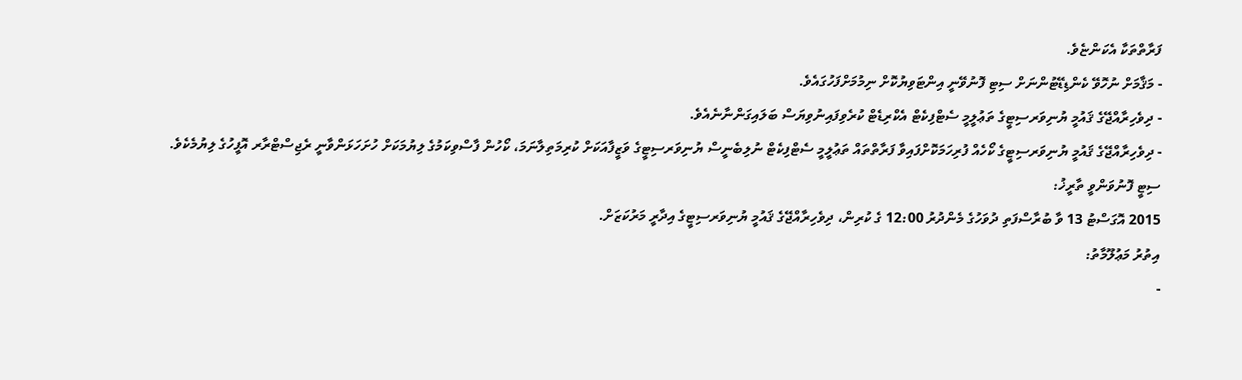ފަރާތްތަކާ އެކަންޏެވެ.
- މަޤާމަށް ނުހޮވޭ ކެންޑިޑޭޓުންނަށް ސިޓި ފޮނުވޭނީ އިންޓަވިޔުކޮށް ނިމުމަށްފަހުގައެވެ.
- ދިވެހިރާއްޖޭގެ ޤައުމީ ޔުނިވަރސިޓީގެ ތަޢުލީމީ ސެޓްފިކެޓް އެކްރިޑެޓް ކުރެވިފައިނުވިޔަސް ބަލައިގަންނާނެއެވެ.
- ދިވެހިރާއްޖޭގެ ޤައުމީ ޔުނިވަރސިޓީގެ ކޯހެއް ފުރިހަމަކޮށްފައިވާ ފަރާތްތައް ތަޢުލީމީ ސެޓްފިކެޓް ނުލިބެނީސް ޔުނިވަރސިޓީގެ ވަޒީފާއަކަށް ކުރިމަތިލާނަމަ، ކޯހުން ފާސްވިކަމުގެ ލިޔުމަކަށް ހުށަހަޅަންވާނީ ރެޖިސްޓްރާރ އޮފީހުގެ ލިޔުމެކެވެ.
ސިޓީ ފޮނުވަންވީ ތާރީޚު:
2015 އޮގަސްޓު 13 ވާ ބުރާސްފަތި ދުވަހުގެ މެންދުރު 12:00 ގެ ކުރިން، ދިވެހިރާއްޖޭގެ ޤައުމީ ޔުނިވަރސިޓީގެ އިދާރީ މަރުކަޒަށް.
އިތުރު މަޢުލޫމާތު:
-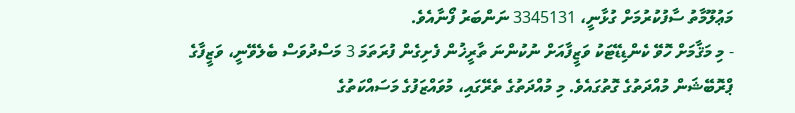މަޢުލޫމާތު ސާފުކުރުމަށް ގުޅާނީ، 3345131 ނަންބަރު ފޯނާއެވެ.
- މި މަޤާމަށް ހޮވޭ ކެންޑިޑޭޓަކު ވަޒީފާއަށް ނުކުންނަ ތާރީޚުން ފެށިގެން ފުރަތަމަ 3 މަސްދުވަސް ބެލެވޭނީ، ވަޒީފާގެ ޕްރޮބޭޝަން މުއްދަތުގެ ގޮތުގައެވެ. މި މުއްދަތުގެ ތެރޭގައި، މުވައްޒަފުގެ މަސައްކަތުގެ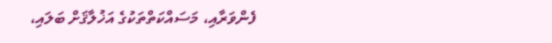ފެންވަރާއި، މަސައްކަތްތަކުގެ އަޚުލާޤަށް ބަލައި،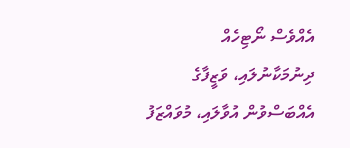އެއްވެސް ނޯޓިހެއް ދިނުމަކާނުލައި، ވަޒީފާގެ އެއްބަސްވުން އުވާލައި، މުވައްޒަފު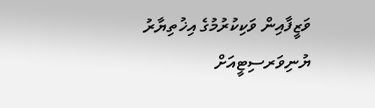ވަޒީފާއިން ވަކިކުރުމުގެ އިޚުތިޔާރު ޔުނިވަރސިޓީއަށް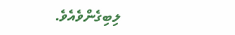ލިބިގެންވެއެވެ.